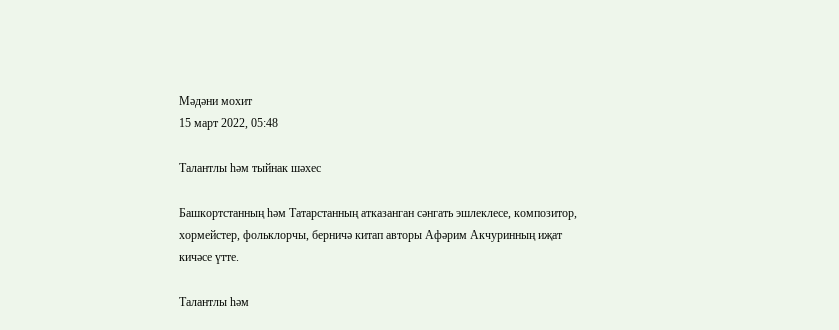Мәдәни мохит
15 март 2022, 05:48

Талантлы һәм тыйнак шәхес

Башкортстанның һәм Татарстанның атказанган сәнгать эшлеклесе, композитор, хормейстер, фольклорчы, берничә китап авторы Афәрим Акчуринның иҗат кичәсе үтте.

Талантлы һәм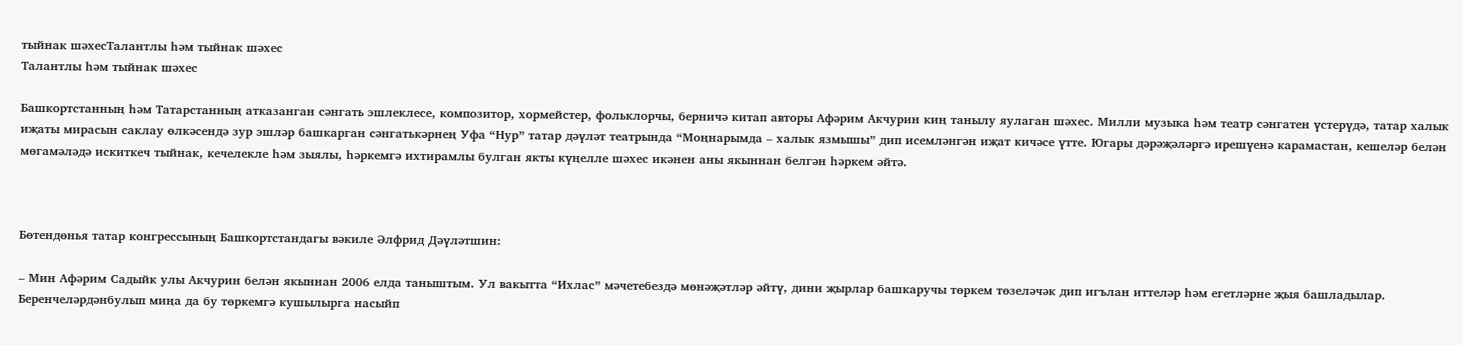тыйнак шәхесТалантлы һәм тыйнак шәхес
Талантлы һәм тыйнак шәхес

Башкортстанның һәм Татарстанның атказанган сәнгать эшлеклесе, композитор, хормейстер, фольклорчы, берничә китап авторы Афәрим Акчурин киң танылу яулаган шәхес. Милли музыка һәм театр сәнгатен үстерүдә, татар халык иҗаты мирасын саклау өлкәсендә зур эшләр башкарган сәнгатькәрнең Уфа “Нур” татар дәүләт театрында “Моңнарымда – халык язмышы” дип исемләнгән иҗат кичәсе үтте. Югары дәрәҗәләргә ирешүенә карамастан, кешеләр белән мөгамәләдә искиткеч тыйнак, кечелекле һәм зыялы, һәркемгә ихтирамлы булган якты күңелле шәхес икәнен аны якыннан белгән һәркем әйтә.



Бөтендөнья татар конгрессының Башкортстандагы вәкиле Әлфрид Дәүләтшин:

– Мин Афәрим Садыйк улы Акчурин белән якыннан 2006 елда таныштым. Ул вакытта “Ихлас” мәчетебездә мөнәҗәтләр әйтү, дини җырлар башкаручы төркем төзеләчәк дип игълан иттеләр һәм егетләрне җыя башладылар. Беренчеләрдәнбулып миңа да бу төркемгә кушылырга насыйп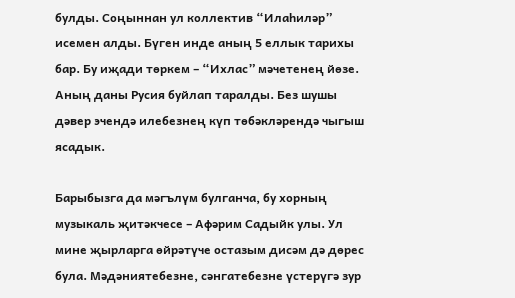булды. Соңыннан ул коллектив “Илаһиләр” исемен алды. Бүген инде аның 5 еллык тарихы бар. Бу иҗади төркем – “Ихлас” мәчетенең йөзе. Аның даны Русия буйлап таралды. Без шушы дәвер эчендә илебезнең күп төбәкләрендә чыгыш ясадык.

Барыбызга да мәгълүм булганча, бу хорның музыкаль җитәкчесе – Афәрим Садыйк улы. Ул мине җырларга өйрәтүче остазым дисәм дә дөрес була. Мәдәниятебезне, сәнгатебезне үстерүгә зур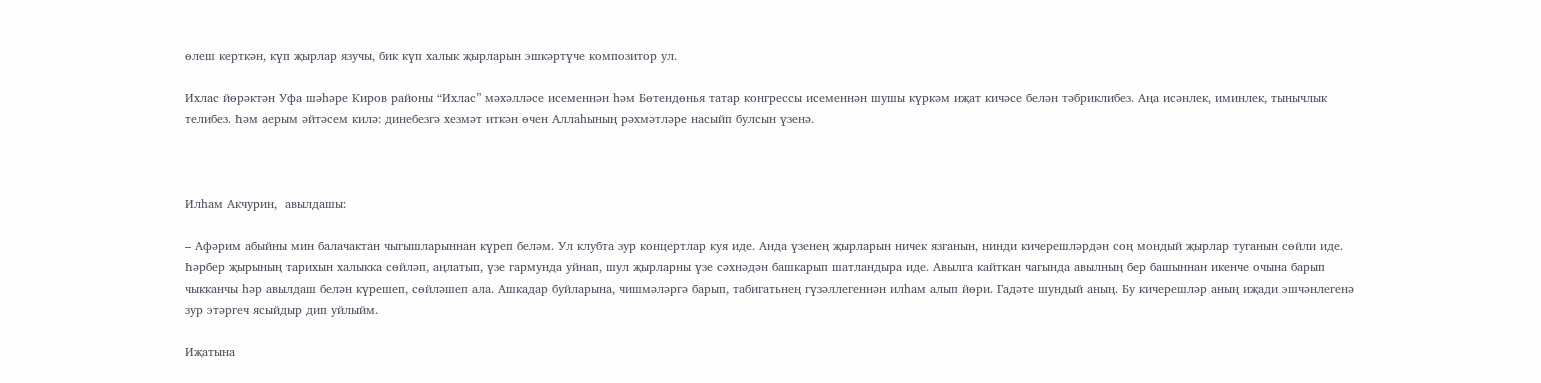өлеш керткән, күп җырлар язучы, бик күп халык җырларын эшкәртүче композитор ул.

Ихлас йөрәктән Уфа шәһәре Киров районы “Ихлас” мәхәлләсе исеменнән һәм Бөтендөнья татар конгрессы исеменнән шушы күркәм иҗат кичәсе белән тәбриклибез. Аңа исәнлек, иминлек, тынычлык телибез. Һәм аерым әйтәсем килә: динебезгә хезмәт иткән өчен Аллаһының рәхмәтләре насыйп булсын үзенә.



Илһам Акчурин,  авылдашы:

– Афәрим абыйны мин балачактан чыгышларыннан күреп беләм. Ул клубта зур концертлар куя иде. Анда үзенең җырларын ничек язганын, нинди кичерешләрдән соң мондый җырлар туганын сөйли иде. Һәрбер җырының тарихын халыкка сөйләп, аңлатып, үзе гармунда уйнап, шул җырларны үзе сәхнәдән башкарып шатландыра иде. Авылга кайткан чагында авылның бер башыннан икенче очына барып чыкканчы һәр авылдаш белән күрешеп, сөйләшеп ала. Ашкадар буйларына, чишмәләргә барып, табигатьнең гүзәллегеннән илһам алып йөри. Гадәте шундый аның. Бу кичерешләр аның иҗади эшчәнлегенә зур этәргеч ясыйдыр дип уйлыйм.

Иҗатына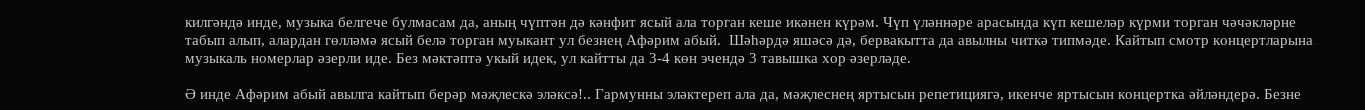килгәндә инде, музыка белгече булмасам да, аның чүптән дә кәнфит ясый ала торган кеше икәнен күрәм. Чүп үләннәре арасында күп кешеләр күрми торган чәчәкләрне табып алып, алардан гөлләмә ясый белә торган муыкант ул безнең Афәрим абый.  Шәһәрдә яшәсә дә, бервакытта да авылны читкә типмәде. Кайтып смотр концертларына музыкаль номерлар әзерли иде. Без мәктәптә укый идек, ул кайтты да 3-4 көн эчендә 3 тавышка хор әзерләде.

Ә инде Афәрим абый авылга кайтып берәр мәҗлескә эләксә!.. Гармунны эләктереп ала да, мәҗлеснең яртысын репетициягә, икенче яртысын концертка әйләндерә. Безне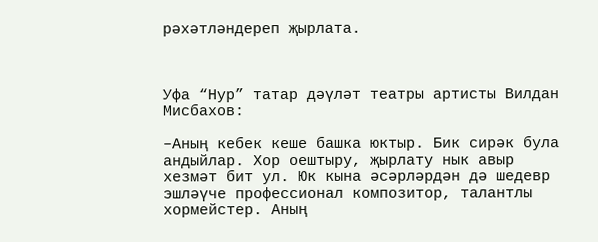рәхәтләндереп җырлата.



Уфа “Нур” татар дәүләт театры артисты Вилдан Мисбахов:

–Аның кебек кеше башка юктыр. Бик сирәк була андыйлар. Хор оештыру, җырлату нык авыр хезмәт бит ул. Юк кына әсәрләрдән дә шедевр эшләүче профессионал композитор, талантлы хормейстер. Аның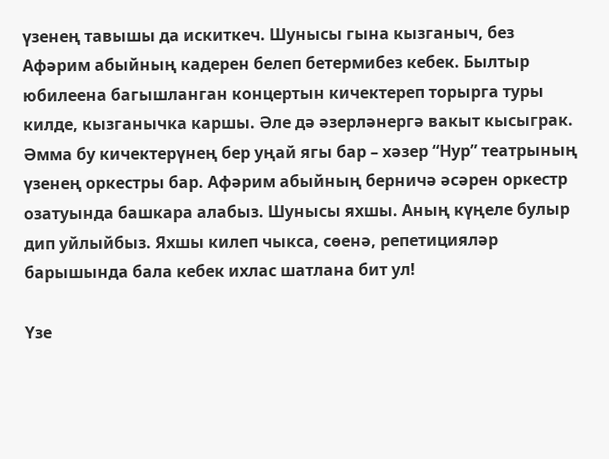үзенең тавышы да искиткеч. Шунысы гына кызганыч, без Афәрим абыйның кадерен белеп бетермибез кебек. Былтыр юбилеена багышланган концертын кичектереп торырга туры килде, кызганычка каршы. Әле дә әзерләнергә вакыт кысыграк. Әмма бу кичектерүнең бер уңай ягы бар – хәзер “Нур” театрының үзенең оркестры бар. Афәрим абыйның берничә әсәрен оркестр озатуында башкара алабыз. Шунысы яхшы. Аның күңеле булыр дип уйлыйбыз. Яхшы килеп чыкса, сөенә, репетицияләр барышында бала кебек ихлас шатлана бит ул!

Үзе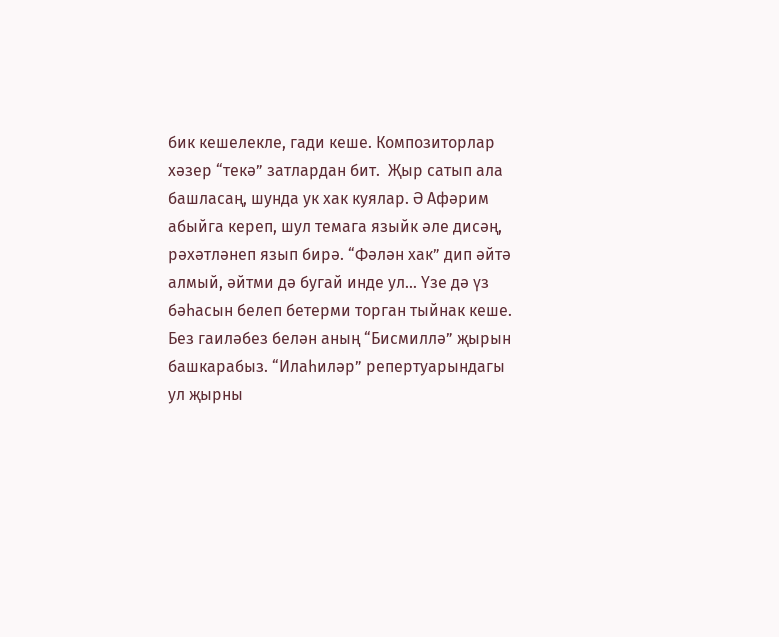бик кешелекле, гади кеше. Композиторлар хәзер “текә” затлардан бит.  Җыр сатып ала башласаң, шунда ук хак куялар. Ә Афәрим абыйга кереп, шул темага языйк әле дисәң, рәхәтләнеп язып бирә. “Фәлән хак” дип әйтә алмый, әйтми дә бугай инде ул... Үзе дә үз бәһасын белеп бетерми торган тыйнак кеше. Без гаиләбез белән аның “Бисмиллә” җырын башкарабыз. “Илаһиләр” репертуарындагы ул җырны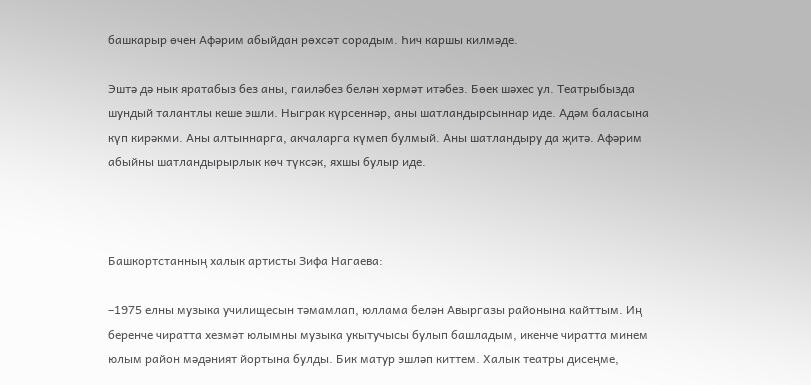башкарыр өчен Афәрим абыйдан рөхсәт сорадым. Һич каршы килмәде.

Эштә дә нык яратабыз без аны, гаиләбез белән хөрмәт итәбез. Бөек шәхес ул. Театрыбызда шундый талантлы кеше эшли. Ныграк күрсеннәр, аны шатландырсыннар иде. Адәм баласына күп кирәкми. Аны алтыннарга, акчаларга күмеп булмый. Аны шатландыру да җитә. Афәрим абыйны шатландырырлык көч түксәк, яхшы булыр иде.



Башкортстанның халык артисты Зифа Нагаева:

–1975 елны музыка училищесын тәмамлап, юллама белән Авыргазы районына кайттым. Иң беренче чиратта хезмәт юлымны музыка укытучысы булып башладым, икенче чиратта минем юлым район мәдәният йортына булды. Бик матур эшләп киттем. Халык театры дисеңме,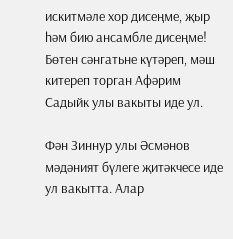искитмәле хор дисеңме, җыр һәм бию ансамбле дисеңме! Бөтен сәнгатьне күтәреп, мәш китереп торган Афәрим Садыйк улы вакыты иде ул.

Фән Зиннур улы Әсмәнов мәдәният бүлеге җитәкчесе иде ул вакытта. Алар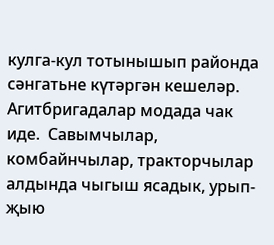кулга-кул тотынышып районда сәнгатьне күтәргән кешеләр. Агитбригадалар модада чак иде.  Савымчылар, комбайнчылар, тракторчылар алдында чыгыш ясадык, урып-җыю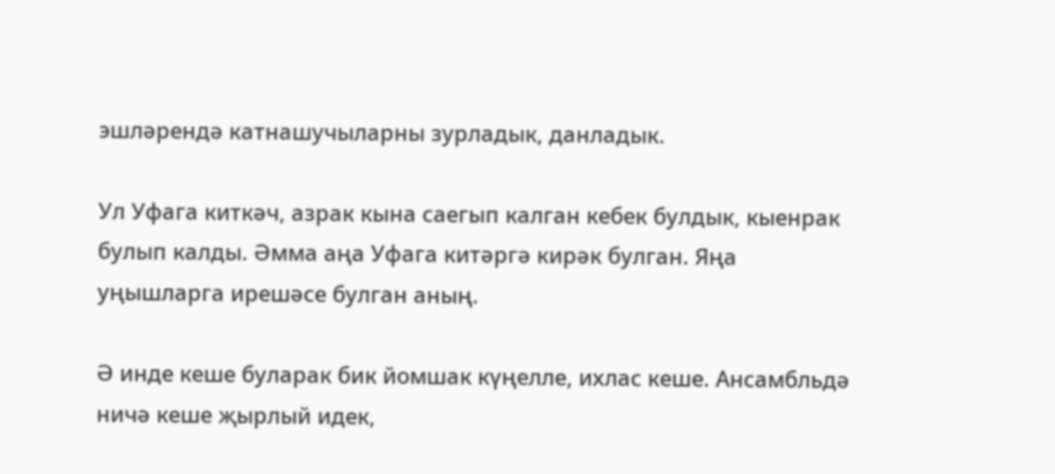эшләрендә катнашучыларны зурладык, данладык.

Ул Уфага киткәч, азрак кына саегып калган кебек булдык, кыенрак булып калды. Әмма аңа Уфага китәргә кирәк булган. Яңа уңышларга ирешәсе булган аның.

Ә инде кеше буларак бик йомшак күңелле, ихлас кеше. Ансамбльдә ничә кеше җырлый идек,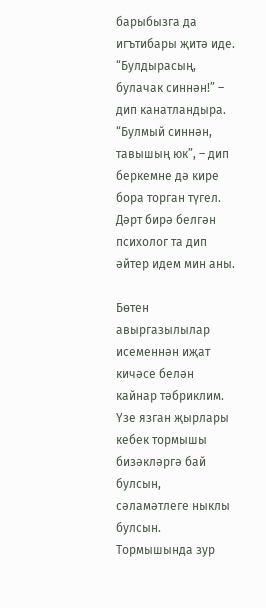барыбызга да игътибары җитә иде. “Булдырасың, булачак синнән!” – дип канатландыра. “Булмый синнән, тавышың юк”, – дип беркемне дә кире бора торган түгел. Дәрт бирә белгән психолог та дип әйтер идем мин аны.

Бөтен авыргазылылар исеменнән иҗат кичәсе белән кайнар тәбриклим. Үзе язган җырлары кебек тормышы бизәкләргә бай булсын, сәламәтлеге ныклы булсын. Тормышында зур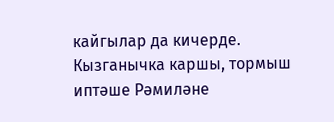кайгылар да кичерде. Кызганычка каршы, тормыш иптәше Рәмиләне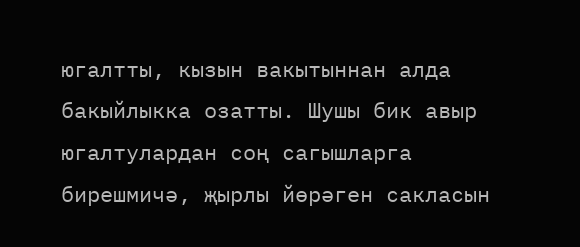югалтты, кызын вакытыннан алда бакыйлыкка озатты. Шушы бик авыр югалтулардан соң сагышларга бирешмичә, җырлы йөрәген сакласын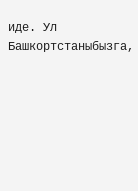иде. Ул Башкортстаныбызга,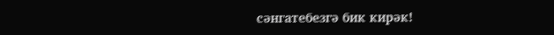сәнгатебезгә бик кирәк!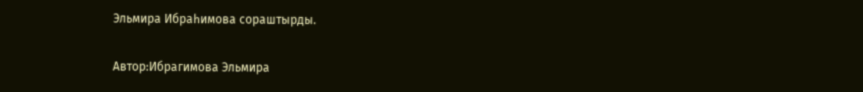Эльмира Ибраһимова сораштырды.

Автор:Ибрагимова Эльмира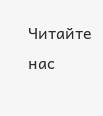Читайте нас